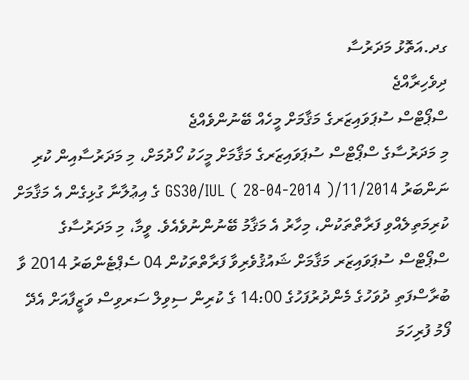ގދ.އަތޮޅު މަދަރުސާ
ދިވެހިރާއްޖެ
ސްޕޯޓްސް ސުޕަވައިޒަރގެ މަޤާމަށް މީހެއް ބޭނުންވެއްޖެ
މި މަދަރުސާގެ ސްޕޯޓްސް ސުޕަވައިޒަރގެ މަޤާމަށް މީހަކު ހޯދުމަށް، މި މަދަރުސާއިން ކުރި ނަންބަރު 11/2014/GS30/IUL ( 28-04-2014 ) ގެ އިޢުލާނާ ގުޅިގެން އެ މަޤާމަށް ކުރިމަތިލެއްވި ފަރާތްތަކުން، މިހާރު އެ މަޤާމު ބޭނުންނުވެއެވެ. ވީމާ، މި މަދަރުސާގެ ސްޕޯޓްސް ސުޕަވައިޒަރ މަޤާމަށް ޝައުޤުވެރިވާ ފަރާތްތަކުން 04 ސެޕްޓެންބަރު 2014 ވާ ބުރާސްފަތި ދުވަހުގެ މެންދުރުފަހުގެ 14:00 ގެ ކުރިން ސިވިލް ސަރވިސް ވަޒީފާއަށް އެދޭ ފޯމު ފުރިހަމަ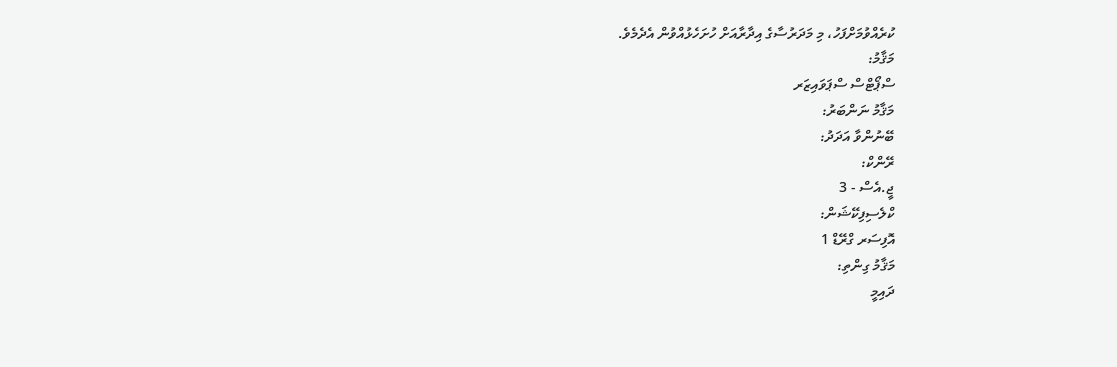ކުރެއްވުމަށްފަހު، މި މަދަރުސާގެ އިދާރާއަށް ހުށަހެޅުއްވުން އެދެމެވެ.
މަޤާމު:
ސްޕޯޓްސް ސްޕަވައިޒަރ
މަޤާމު ނަންބަރު:
ބޭނުންވާ އަދަދު:
ރޭންކް:
ޖީ.އެސް - 3
ކްލެސިފިކޭޝަން:
އޮފިސަރ ގްރޭޑް 1
މަޤާމު ގިންތި:
ދައިމީ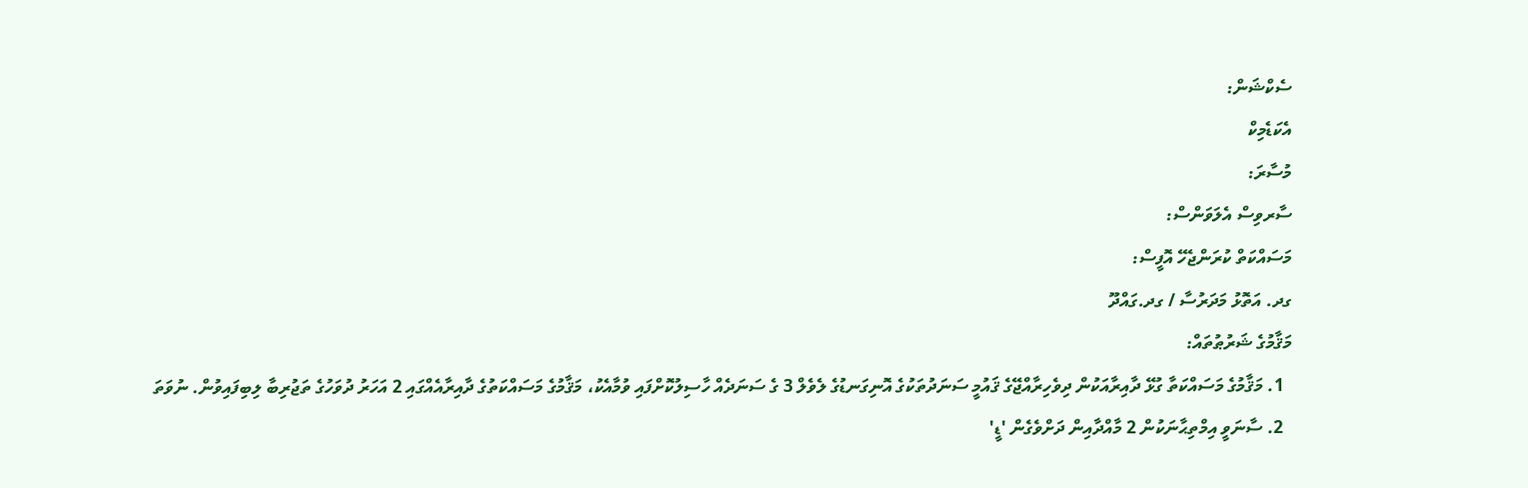ސެކްޝަން:
އެކަޑެމިކް
މުސާރަ:
ސާރވިސް އެލަވަންސް:
މަސައްކަތް ކުރަންޖެހޭ އޮފީސް:
ގދ. އަތޮޅު މަދަރުސާ / ގދ.ގައްދޫ
މަޤާމުގެ ޝަރުޠުތައް:
  1. މަޤާމުގެ މަސައްކަތާ ގުޅޭ ދާއިރާއަކުން ދިވެހިރާއްޖޭގެ ޤައުމީ ސަނަދުތަކުގެ އޮނިގަނޑުގެ ލެވެލް 3 ގެ ސަނަދެއް ހާސިލުކޮށްފައި ވުމާއެކު، މަޤާމުގެ މަސައްކަތުގެ ދާއިރާއެއްގައި 2 އަހަރު ދުވަހުގެ ތަޖުރިބާ ލިބިފައިވުން. ނުވަތަ
  2. ސާނަވީ އިމްތިޙާނަކުން 2 މާއްދާއިން ދަށްވެގެން 'ޑީ'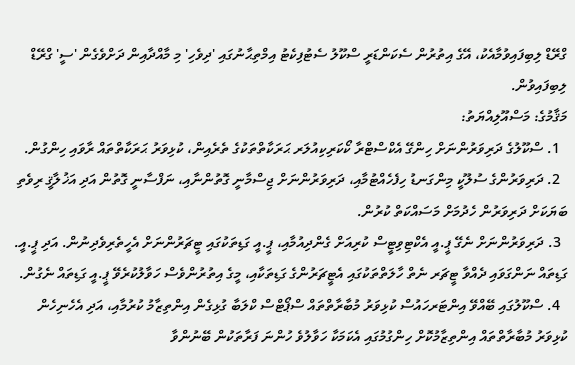ގްރޭޑް ލިބިފައިވުމާއެކު، އޭގެ އިތުރުން ސެކަންޑަރީ ސްކޫލު ސެޓުފިކެޓު އިމްތިޙާނުގައި 'ދިވެހި' މި މާއްދާއިން ދަށްވެގެން 'ސީ' ގްރޭޑް ލިބިފައިވުން.
މަޤާމުގެ: މަސްއޫލިއްޔަތު:
  1. ސްކޫލުގެ ދަރިވަރުންނަށް ހިންގޭ އެކްސްޓްރާ ކޯކަރިކިއުލަރ ޙަރަކާތްތަކުގެ ތެރެއިން، ކުޅިވަރު ޙަރަކާތްތައް ރާވައި ހިންގުން.
  2. ދަރިވަރުންގެ ސުލޫކީ މިންގަނޑު ހިފެހެއްޓުމާއި، ދަރިވަރުންނަށް ޖިސްމާނީ ގޮތުންނާއި، ނަފްސާނީ ގޮތުން އަދި އަޚުލާޤީ ރިވެތި ބަޔަކަށް ދަރިވަރުން ހެދުމަށް މަސައްކަތް ކުރުން.
  3. ދަރިވަރުންނަށް ނެގޭ ޕީ.އީ އެކްޓިވިޓީސް ކުރިއަށް ގެންދިއުމާއި، ޕީ.އީ ގަޑިތަކުގައި ޓީޗަރުންނަށް އެހީތެރިވެދިނުން. އަދި ޕީ.އީ. ގަޑިތައް ނަންގަވައި ދެއްވާ ޓީޗަރ ނެތް ހާލަތްތަކުގައި އެޓީޗަރުންގެ ގަޑިތަކާއި، މީގެ އިތުރުންވެސް ހަވާލުކުރެވޭ ޕީ.އީ ގަޑިތައް ނެގުން.
  4. ސްކޫލުގައި ބޭއްވޭ އިންޓަރހައުސް ކުޅިވަރު މުބާރާތްތައް ސްޕޯޓްސް ކްލަބާ ގުޅިގެން އިންތިޒާމު ކުރުމާއި، އަދި އެހެނިހެން ކުޅިވަރު މުބާރާތްތައް އިންތިޒާމުކޮށް ހިންގުމުގައި އެކަމަކާ ހަވާލުވެ ހުންނަ ފަރާތަކުން ބޭނުންވާ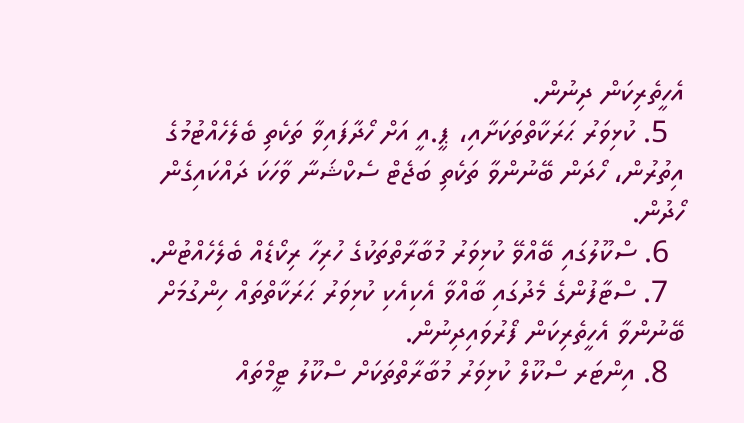އެހީތެރިކަން ދިނުން.
  5. ކުޅިވަރު ޙަރަކާތްތަކަށާއި، ޕީ.އީ އަށް ހޯދާފައިވާ ތަކެތި ބެލެހެއްޓުމުގެ އިތުރުން، ހޯދަން ބޭނުންވާ ތަކެތި ބަޖެޓް ސެކްޝަނާ ވާހަކަ ދައްކައިގެން ހޯދުން.
  6. ސްކޫލުގައި ބޭއްވޭ ކުޅިވަރު މުބާރާތްތަކުގެ ހުރިހާ ރިކޯޑެއް ބެލެހެއްޓުން.
  7. ސްޓާފުންގެ މެދުގައި ބާއްވާ އެކިއެކި ކުޅިވަރު ޙަރަކާތްތައް ހިންގުމަށް ބޭނުންވާ އެހީތެރިކަން ފޯރުވައިދިނުން.
  8. އިންޓަރ ސްކޫލް ކުޅިވަރު މުބާރާތްތަކަށް ސްކޫލު ޓީމްތައް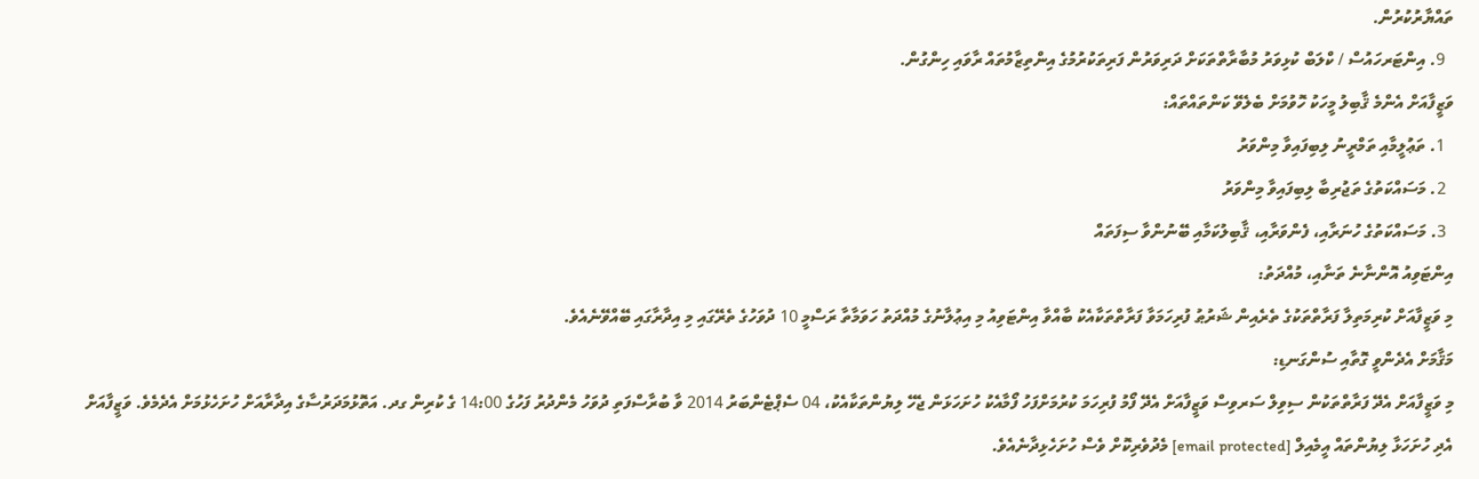ތައްޔާރުކުރުން.
  9. އިންޓަރހައުސް / ކްލަބް ކުޅިވަރު މުބާރާތްތަކަށް ދަރިވަރުން ފަރިތަކުރުމުގެ އިންތިޒާމުތައް ރާވައި ހިންގުން.
ވަޒީފާއަށް އެންމެ ޤާބިލު މީހަކު ހޮވުމަށް ބެލެވޭ ކަންތައްތައް:
  1. ތަޢުލީމާއި ތަމްރީނު ލިބިފައިވާ މިންވަރު
  2. މަސައްކަތުގެ ތަޖުރިބާ ލިބިފައިވާ މިންވަރު
  3. މަސައްކަތުގެ ހުނަރާއި، ފެންވަރާއި، ޤާބިލުކަމާއި ބޭނުންވާ ސިފަތައް
އިންޓަވިއު އޮންނާނެ ތަނާއި، މުއްދަތު:
މި ވަޒީފާއަށް ކުރިމަތިލާ ފަރާތްތަކުގެ ތެރެއިން ޝަރުޠު ފުރިހަމަވާ ފަރާތްތަކާއެކު ބާއްވާ އިންޓަވިއު މި އިޢުލާނުގެ މުއްދަތު ހަވަމާތާ ރަސްމީ 10 ދުވަހުގެ ތެރޭގައި މި އިދާރާގައި ބޭއްވޭނެއެވެ.
މަޤާމަށް އެދެންވީ ގޮތާއި ސުންގަނޑި:
މި ވަޒީފާއަށް އެދޭ ފަރާތްތަކުން ސިވިލް ސަރވިސް ވަޒީފާއަށް އެދޭ ފޯމު ފުރިހަމަ ކުރުމަށްފަހު ފޯމާއެކު ހުށަހަޅަން ޖެހޭ ލިޔުންތަކާއެކު، 04 ސެޕްޓެންބަރު 2014 ވާ ބުރާސްފަތި ދުވަހު މެންދުރު ފަހުގެ 14:00 ގެ ކުރިން ގދ. އަތޮޅުމަދަރުސާގެ އިދާރާއަށް ހުށަހެޅުމަށް އެދެމެވެ. ވަޒީފާއަށް އެދި ހުށަހަޅާ ލިޔުންތައް އީމެއިލް [email protected] މެދުވެރިކޮށް ވެސް ހުށަހެޅިދާނެއެވެ.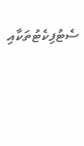ސެޓުފިކެޓުތަކާއި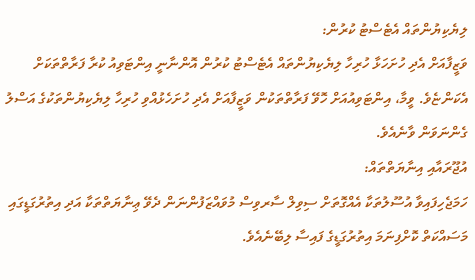ލިޔެކިޔުންތައް އެޓެސްޓު ކުރުން:
ވަޒީފާއަށް އެދި ހުށަހަޅާ ހުރިހާ ލިޔެކިޔުންތައް އެޓެސްޓު ކުރުން އޮންނާނީ އިންޓަވިއު ކުރާ ފަރާތްތަކަށް އެކަންޏެވެ. ވީމާ، އިންޓަވިއުއަށް ހޮވޭ ފަރާތްތަކުން ވަޒީފާއަށް އެދި ހުށަހެޅުއްވި ހުރިހާ ލިޔެކިޔުންތަކުގެ އަސްލު ގެންނަވަން ވާނެއެވެ.
އުޖޫރައާއި އިނާޔަތްތައް:
ހަމަޖެހިފައިވާ އުސޫލުތަކާ އެއްގޮތަށް ސިވިލް ސާރވިސް މުވައްޒަފުންނަން ދެވޭ ޢިނާޔަތްތަކާ އަދި އިތުރުގަޑީގައި މަސައްކަތް ކޮށްފިނަމަ އިތުރުގަޑީގެ ފައިސާ ލިބޭނެއެވެ.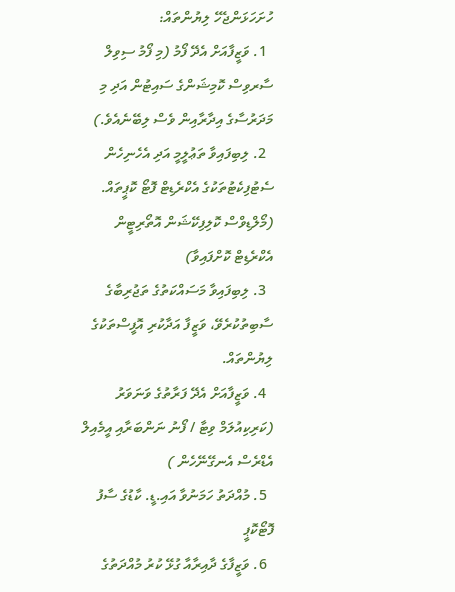ހުށަހަޅަންޖެހޭ ލިޔުންތައް:
  1. ވަޒީފާއަށް އެދޭ ފޯމު (މި ފޯމު ސިވިލް ސާރވިސް ކޮމިޝަންގެ ސައިޓުން އަދި މި މަދަރުސާގެ އިދާރާއިން ވެސް ލިބޭނެއެވެ.)
  2. ލިބިފައިވާ ތަޢުލީމީ އަދި އެހެނިހެން ސެޓުފިކެޓުތަކުގެ އެކްރެޑިޓް ފޮޓޯ ކޮޕީތައް. (މޯލްޑިވްސް ކޮލިފިކޭޝަން އޮތޯރިޓީން އެކްރެޑިޓް ކޮށްފައިވާ)
  3. ލިބިފައިވާ މަސައްކަތުގެ ތަޖުރިބާގެ ސާބިތުކުރެވޭ، ވަޒީފާ އަދާކުރި އޮފީސްތަކުގެ ލިޔުންތައް.
  4. ވަޒީފާއަށް އެދޭ ފަރާތުގެ ވަނަވަރު (ކަރިކިއުލަމް ވިޓާ / ފޯނު ނަންބަރާއި އީމެއިލް އެޑްރެސް އެނގޭނޭހެން )
  5. މުއްދަތު ހަމަނުވާ އައި.ޑީ. ކާޑުގެ ސާފު ފޮޓޯކޮޕީ
  6. ވަޒީފާގެ ދާއިރާއާ ގުޅޭ ކުރު މުއްދަތުގެ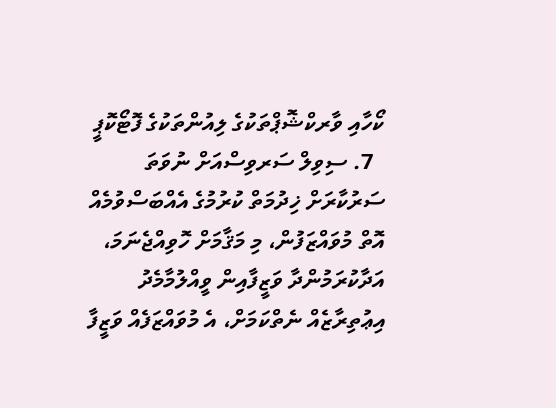ކޯހާއި ވާރކްޝޮޕްތަކުގެ ލިއުންތަކުގެ ފޮޓޯކޮޕީ
  7. ސިވިލް ސަރވިސްއަށް ނުވަތަ ސަރުކާރަށް ޚިދުމަތް ކުރުމުގެ އެއްބަސްވުމެއް އޮތް މުވައްޒަފުން، މި މަޤާމަށް ހޮވިއްޖެނަމަ، އަދާކުރަމުންދާ ވަޒީފާއިން ވީއްލުމާމެދު އިޢުތިރާޒެއް ނެތްކަމަށް، އެ މުވައްޒަފެއް ވަޒީފާ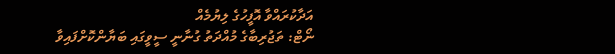އަދާކުރައްވާ އޮފީހުގެ ލިޔުމެއް
ނޯޓް: ތަޖުރިބާގެ މުއްދަތު ގުނާނީ ސީވީގައި ބަޔާންކޮށްފައިވާ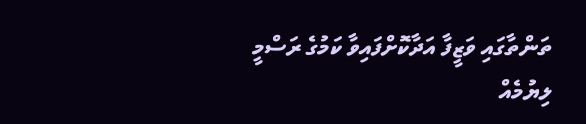ތަންތާގައި ވަޒީފާ އަދާކޮށްފައިވާ ކަމުގެ ރަސްމީ ލިޔުމެއް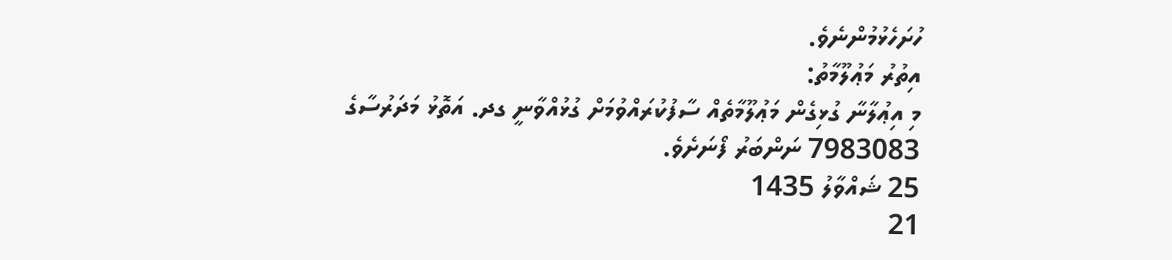ހުށަހެޅުމުންނެވެ.
އިތުރު މަޢުލޫމާތު:
މި އިޢުލާނާ ގުޅިގެން މަޢުލޫމާތެއް ސާފުކުރައްވުމަށް ގުޅުއްވާނީ ގދ. އަތޮޅު މަދަރުސާގެ 7983083 ނަންބަރު ފޯނަށެވެ.
25 ޝައްވާލު 1435
21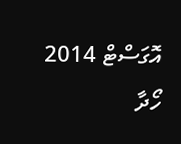އޮގަސްޓް 2014
ހޯދާ